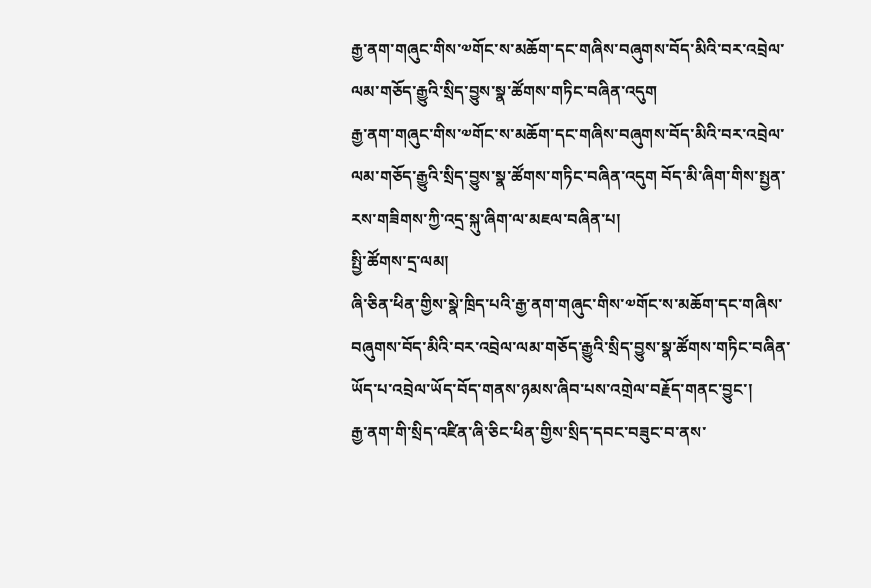རྒྱ་ནག་གཞུང་གིས་༧གོང་ས་མཆོག་དང་གཞིས་བཞུགས་བོད་མིའི་བར་འབྲེལ་ལམ་གཅོད་རྒྱུའི་སྲིད་བྱུས་སྣ་ཚོགས་གཏིང་བཞིན་འདུག
རྒྱ་ནག་གཞུང་གིས་༧གོང་ས་མཆོག་དང་གཞིས་བཞུགས་བོད་མིའི་བར་འབྲེལ་ལམ་གཅོད་རྒྱུའི་སྲིད་བྱུས་སྣ་ཚོགས་གཏིང་བཞིན་འདུག བོད་མི་ཞིག་གིས་སྤྱན་རས་གཟིགས་ཀྱི་འདྲ་སྐུ་ཞིག་ལ་མཇལ་བཞིན་པ།
སྤྱི་ཚོགས་དྲ་ལམ།
ཞི་ཅིན་ཕིན་གྱིས་སྣེ་ཁྲིད་པའི་རྒྱ་ནག་གཞུང་གིས་༧གོང་ས་མཆོག་དང་གཞིས་བཞུགས་བོད་མིའི་བར་འབྲེལ་ལམ་གཅོད་རྒྱུའི་སྲིད་བྱུས་སྣ་ཚོགས་གཏིང་བཞིན་ཡོད་པ་འབྲེལ་ཡོད་བོད་གནས་ཉམས་ཞིབ་པས་འགྲེལ་བརྗོད་གནང་བྱུང་།
རྒྱ་ནག་གི་སྲིད་འཛིན་ཞི་ཅིང་ཕིན་གྱིས་སྲིད་དབང་བཟུང་བ་ནས་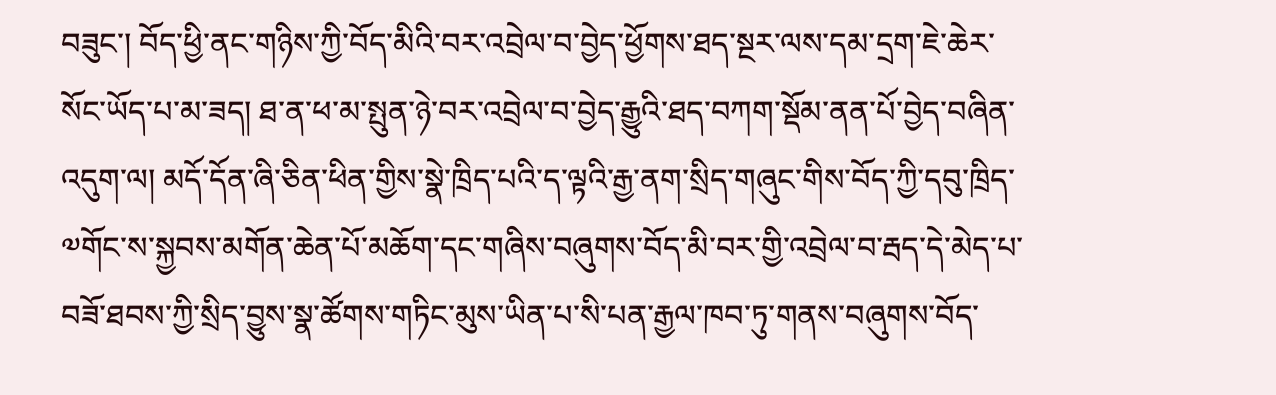བཟུང་། བོད་ཕྱི་ནང་གཉིས་ཀྱི་བོད་མིའི་བར་འབྲེལ་བ་བྱེད་ཕྱོགས་ཐད་སྔར་ལས་དམ་དྲག་ཇེ་ཆེར་སོང་ཡོད་པ་མ་ཟད། ཐ་ན་ཕ་མ་སྤུན་ཉེ་བར་འབྲེལ་བ་བྱེད་རྒྱུའི་ཐད་བཀག་སྡོམ་ནན་པོ་བྱེད་བཞིན་འདུག་ལ། མདོ་དོན་ཞི་ཅིན་ཕིན་གྱིས་སྣེ་ཁྲིད་པའི་ད་ལྟའི་རྒྱ་ནག་སྲིད་གཞུང་གིས་བོད་ཀྱི་དབུ་ཁྲིད་༧གོང་ས་སྐྱབས་མགོན་ཆེན་པོ་མཆོག་དང་གཞིས་བཞུགས་བོད་མི་བར་གྱི་འབྲེལ་བ་རྦད་དེ་མེད་པ་བཟོ་ཐབས་ཀྱི་སྲིད་བྱུས་སྣ་ཚོགས་གཏིང་མུས་ཡིན་པ་སི་པན་རྒྱལ་ཁབ་ཏུ་གནས་བཞུགས་བོད་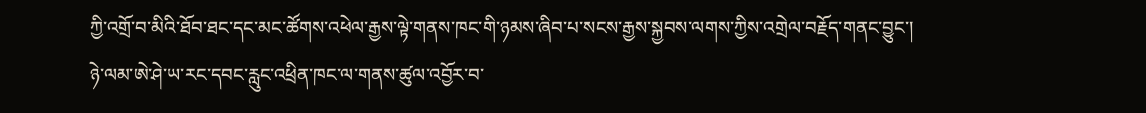ཀྱི་འགྲོ་བ་མིའི་ཐོབ་ཐང་དང་མང་ཚོགས་འཕེལ་རྒྱས་ལྟེ་གནས་ཁང་གི་ཉམས་ཞིབ་པ་སངས་རྒྱས་སྐྱབས་ལགས་ཀྱིས་འགྲེལ་བརྗོད་གནང་བྱུང་།
ཉེ་ལམ་ཨེ་ཤེ་ཡ་རང་དབང་རླུང་འཕྲིན་ཁང་ལ་གནས་ཚུལ་འབྱོར་བ་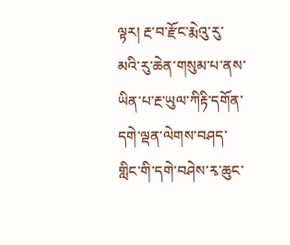ལྟར། རྔ་བ་རྫོང་རྨེའུ་རུ་མའི་རུ་ཆེན་གསུམ་པ་ནས་ཡིན་པ་རྔ་ཡུལ་ཀིརྟི་དགོན་དགེ་ལྡན་ལེགས་བཤད་གླིང་གི་དགེ་བཤེས་རྭ་ཆུང་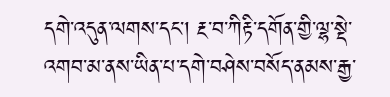དགེ་འདུན་ལགས་དང་། རྔ་བ་ཀིརྟི་དགོན་གྱི་ལྷ་སྡེ་འགབ་མ་ནས་ཡིན་པ་དགེ་བཤེས་བསོད་ནམས་རྒྱ་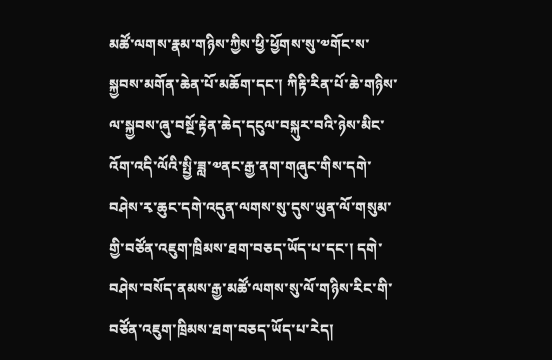མཚོ་ལགས་རྣམ་གཉིས་ཀྱིས་ཕྱི་ཕྱོགས་སུ་༧གོང་ས་སྐྱབས་མགོན་ཆེན་པོ་མཆོག་དང་། ཀིརྟི་རིན་པོ་ཆེ་གཉིས་ལ་སྐྱབས་ཞུ་བསྔོ་རྟེན་ཆེད་དངུལ་བསྐུར་བའི་ཉེས་མིང་འོག་འདི་ལོའི་སྤྱི་ཟླ་༧ནང་རྒྱ་ནག་གཞུང་གིས་དགེ་བཤེས་རྭ་ཆུང་དགེ་འདུན་ལགས་སུ་དུས་ཡུན་ལོ་གསུམ་གྱི་བཙོན་འཇུག་ཁྲིམས་ཐག་བཅད་ཡོད་པ་དང་། དགེ་བཤེས་བསོད་ནམས་རྒྱ་མཚོ་ལགས་སུ་ལོ་གཉིས་རིང་གི་བཙོན་འཇུག་ཁྲིམས་ཐག་བཅད་ཡོད་པ་རེད།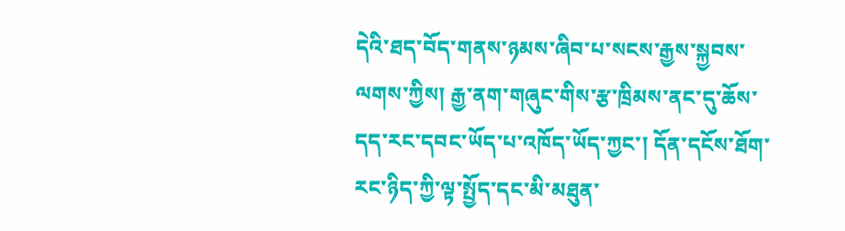དེའི་ཐད་བོད་གནས་ཉམས་ཞིབ་པ་སངས་རྒྱས་སྐྱབས་ལགས་ཀྱིས། རྒྱ་ནག་གཞུང་གིས་རྩ་ཁྲིམས་ནང་དུ་ཆོས་དད་རང་དབང་ཡོད་པ་འཁོད་ཡོད་ཀྱང་། དོན་དངོས་ཐོག་རང་ཉིད་ཀྱི་ལྟ་སྤྱོད་དང་མི་མཐུན་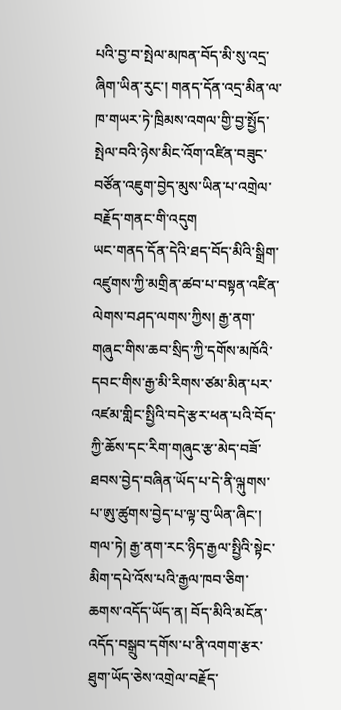པའི་བྱ་བ་སྤེལ་མཁན་བོད་མི་སུ་འདྲ་ཞིག་ཡིན་རུང་། གནད་དོན་འདྲ་མིན་ལ་ཁ་གཡར་ཏེ་ཁྲིམས་འགལ་གྱི་བྱ་སྤྱོད་སྤེལ་བའི་ཉེས་མིང་འོག་འཛིན་བཟུང་བཙོན་འཇུག་བྱེད་མུས་ཡིན་པ་འགྲེལ་བརྗོད་གནང་གི་འདུག
ཡང་གནད་དོན་དེའི་ཐད་བོད་མིའི་སྒྲིག་འཛུགས་ཀྱི་མགྲིན་ཚབ་པ་བསྟན་འཛིན་ལེགས་བཤད་ལགས་ཀྱིས། རྒྱ་ནག་གཞུང་གིས་ཆབ་སྲིད་ཀྱི་དགོས་མཁོའི་དབང་གིས་རྒྱ་མི་རིགས་ཙམ་མིན་པར་འཛམ་གླིང་སྤྱིའི་བདེ་རྩར་ཕན་པའི་བོད་ཀྱི་ཆོས་དང་རིག་གཞུང་རྩ་མེད་བཟོ་ཐབས་བྱེད་བཞིན་ཡོད་པ་དེ་ནི་ལྐུགས་པ་ཨུ་ཚུགས་བྱེད་པ་ལྟ་བུ་ཡིན་ཞིང་། གལ་ཏེ། རྒྱ་ནག་རང་ཉིད་རྒྱལ་སྤྱིའི་སྟེང་མིག་དཔེ་འོས་པའི་རྒྱལ་ཁབ་ཅིག་ཆགས་འདོད་ཡོད་ན། བོད་མིའི་མངོན་འདོད་བསྒྲུབ་དགོས་པ་ནི་འགག་རྩར་ཐུག་ཡོད་ཅེས་འགྲེལ་བརྗོད་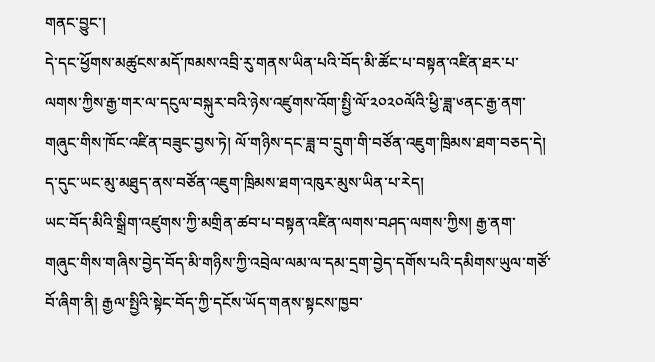གནང་བྱུང་།
དེ་དང་ཕྱོགས་མཚུངས་མདོ་ཁམས་འབྲི་རུ་གནས་ཡིན་པའི་བོད་མི་ཚོང་པ་བསྟན་འཛིན་ཐར་པ་ལགས་ཀྱིས་རྒྱ་གར་ལ་དངུལ་བསྐུར་བའི་ཉེས་འཛུགས་འོག་སྤྱི་ལོ་༢༠༢༠ལོའི་ཕྱི་ཟླ་༦ནང་རྒྱ་ནག་གཞུང་གིས་ཁོང་འཛིན་བཟུང་བྱས་ཏེ། ལོ་གཉིས་དང་ཟླ་བ་དྲུག་གི་བཙོན་འཇུག་ཁྲིམས་ཐག་བཅད་དེ། ད་དུང་ཡང་མུ་མཐུད་ནས་བཙོན་འཇུག་ཁྲིམས་ཐག་འཁུར་མུས་ཡིན་པ་རེད།
ཡང་བོད་མིའི་སྒྲིག་འཛུགས་ཀྱི་མགྲིན་ཚབ་པ་བསྟན་འཛིན་ལགས་བཤད་ལགས་ཀྱིས། རྒྱ་ནག་གཞུང་གིས་གཞིས་བྱེད་བོད་མི་གཉིས་ཀྱི་འབྲེལ་ལམ་ལ་དམ་དྲག་བྱེད་དགོས་པའི་དམིགས་ཡུལ་གཙོ་བོ་ཞིག་ནི། རྒྱལ་སྤྱིའི་སྟེང་བོད་ཀྱི་དངོས་ཡོད་གནས་སྟངས་ཁྱབ་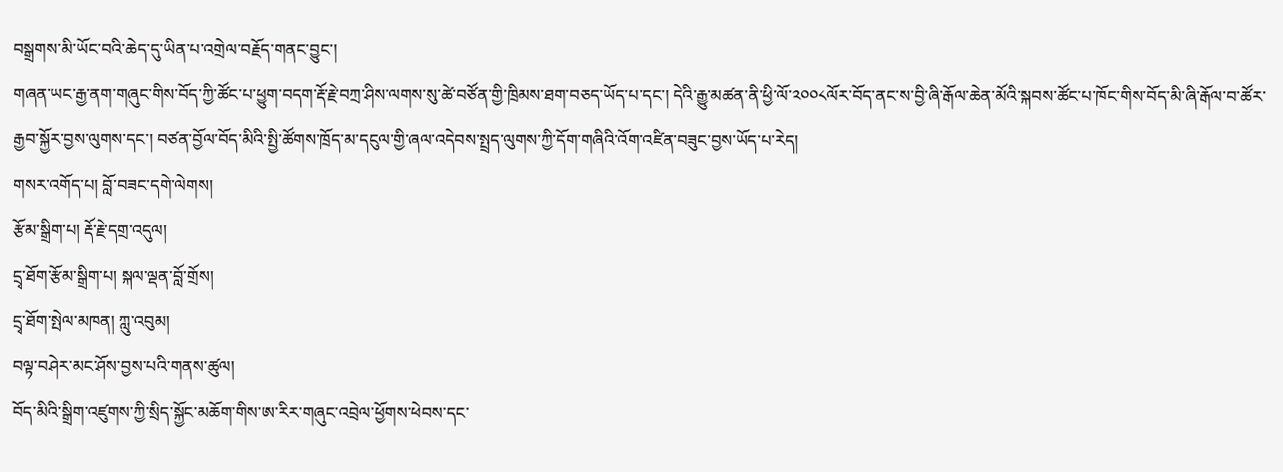བསྒྲགས་མི་ཡོང་བའི་ཆེད་དུ་ཡིན་པ་འགྲེལ་བརྗོད་གནང་བྱུང་།
གཞན་ཡང་རྒྱ་ནག་གཞུང་གིས་བོད་ཀྱི་ཚོང་པ་ཕྱུག་བདག་རྡོ་རྗེ་བཀྲ་ཤིས་ལགས་སུ་ཚེ་བཙོན་གྱི་ཁྲིམས་ཐག་བཅད་ཡོད་པ་དང་། དེའི་རྒྱུ་མཚན་ནི་ཕྱི་ལོ་༢༠༠༨ལོར་བོད་ནང་ས་བྱི་ཞི་རྒོལ་ཆེན་མོའི་སྐབས་ཚོང་པ་ཁོང་གིས་བོད་མི་ཞི་རྒོལ་བ་ཚོར་རྒྱབ་སྐྱོར་བྱས་ལུགས་དང་། བཙན་བྱོལ་བོད་མིའི་སྤྱི་ཚོགས་ཁྲོད་མ་དངུལ་གྱི་ཞལ་འདེབས་སྤྲད་ལུགས་ཀྱི་དོག་གཞིའི་འོག་འཛིན་བཟུང་བྱས་ཡོད་པ་རེད།
གསར་འགོད་པ། བློ་བཟང་དགེ་ལེགས།
རྩོམ་སྒྲིག་པ། རྡོ་རྗེ་དགྲ་འདུལ།
དྲྭ་ཐོག་རྩོམ་སྒྲིག་པ། སྐལ་ལྡན་བློ་གྲོས།
དྲྭ་ཐོག་སྤེལ་མཁན། ཀླུ་འབུམ།
བལྟ་བཤེར་མང་ཤོས་བྱས་པའི་གནས་ཚུལ།
བོད་མིའི་སྒྲིག་འཛུགས་ཀྱི་སྲིད་སྐྱོང་མཆོག་གིས་ཨ་རིར་གཞུང་འབྲེལ་ཕྱོགས་ཕེབས་དང་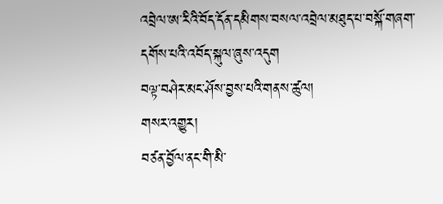འབྲེལ་ཨ་རིའི་བོད་དོན་དམིགས་བསལ་འབྲེལ་མཐུད་པ་བསྐོ་གཞག་དགོས་པའི་འབོད་སྐུལ་ཞུས་འདུག
བལྟ་བཤེར་མང་ཤོས་བྱས་པའི་གནས་ཚུལ།
གསར་འགྱུར།
བཙན་བྱོལ་ནང་གི་མི་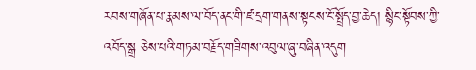རབས་གཞོན་པ་རྣམས་ལ་བོད་ནང་གི་ཛ་དྲག་གནས་སྟངས་ངོ་སྤྲོད་བྱ་ཆེད། སྙིང་སྟོབས་ཀྱི་འབོད་སྒྲ ཅེས་པའི་གཏམ་བརྗོད་གཟིགས་འབུལ་ཞུ་བཞིན་འདུག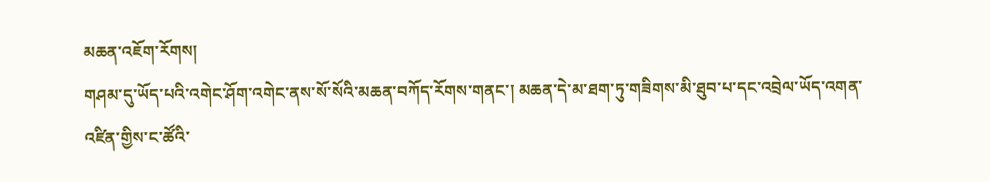མཆན་འཇོག་རོགས།
གཤམ་དུ་ཡོད་པའི་འགེང་ཤོག་འགེང་ནས་སོ་སོའི་མཆན་བཀོད་རོགས་གནང་། མཆན་དེ་མ་ཐག་ཏུ་གཟིགས་མི་ཐུབ་པ་དང་འབྲེལ་ཡོད་འགན་འཛིན་གྱིས་ང་ཚོའི་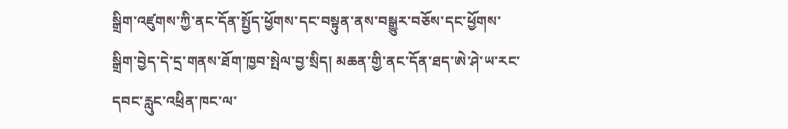སྒྲིག་འཛུགས་ཀྱི་ནང་དོན་སྤྱོད་ཕྱོགས་དང་བསྟུན་ནས་བསྒྱུར་བཅོས་དང་ཕྱོགས་སྒྲིག་བྱེད་དེ་དྲ་གནས་ཐོག་ཁྱབ་སྤེལ་བྱ་སྲིད། མཆན་གྱི་ནང་དོན་ཐད་ཨེ་ཤེ་ཡ་རང་དབང་རླུང་འཕྲིན་ཁང་ལ་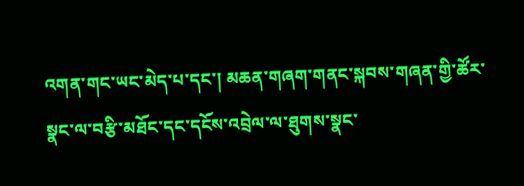འགན་གང་ཡང་མེད་པ་དང་། མཆན་གཞག་གནང་སྐབས་གཞན་གྱི་ཚོར་སྣང་ལ་བརྩི་མཐོང་དང་དངོས་འབྲེལ་ལ་ཐུགས་སྣང་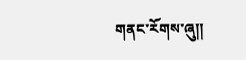གནང་རོགས་ཞུ༎